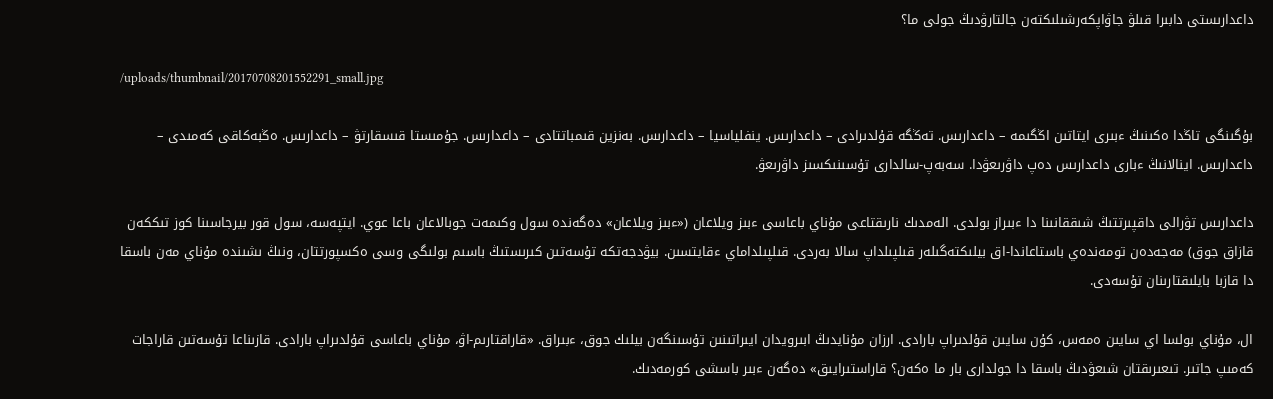داعدارىستى دابىرا قىلۋ جاۋاپكەرشىلىكتەن جالتارۋدىڭ جولى ما؟

/uploads/thumbnail/20170708201552291_small.jpg

بۇگىنگى تاڭدا ەكىنىڭ ءبىرى ايتاتىن اڭگىمە – داعدارىس. تەڭگە قۇلدىرادى – داعدارىس. ينفلياسيا – داعدارىس. بەنزين قىمباتتادى – داعدارىس. جۇمىستا قىسقارتۋ – داعدارىس. ەڭبەكاقى كەمىدى – داعدارىس. اينالانىڭ ءبارى داعدارىس دەپ داۋرىعۋدا. سەبەپ-سالدارى تۇسىنىكسىز داۋرىعۋ.

داعدارىس تۋرالى داقپىرتتىڭ شىققانىنا دا ءبىراز بولدى. الەمدىك نارىقتاعى مۇناي باعاسى ءبىز ويلاعان («ءبىز ويلاعان» دەگەندە سول وكىمەت جوبالاعان باعا عوي. ايتپەسە، سول قور بيرجاسىنا كوز تىككەن قازاق جوق) مەجەدەن تومەندەي باستاعاندا-اق بيلىكتەگىلەر قىلپىلداپ سالا بەردى. قىلپىلداماي ءقايتسىن. بيۋدجەتكە تۇسەتىن كىرىستىڭ باسىم بولىگى وسى ەكسپورتتان، ونىڭ ىشىندە مۇناي مەن باسقا دا قازبا بايلىقتارىنان تۇسەدى.

ال، مۇناي بولسا اي سايىن ەمەس، كۇن سايىن قۇلدىراپ بارادى. ارزان مۇنايدىڭ ابىرويدان ايىراتىنىن تۇسىنگەن بيلىك جوق، ءبىراق. «قاراقتارىم-اۋ، مۇناي باعاسى قۇلدىراپ بارادى. قازىناعا تۇسەتىن قاراجات كەمىپ جاتىر. تىعىرىقتان شىعۋدىڭ باسقا دا جولدارى بار ما ەكەن؟ قاراستىرايىق» دەگەن ءبىر باسشى كورمەدىك.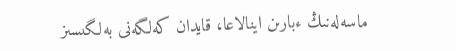ماسەلەنىڭ ءبارىن اينالاعا، قايدان كەلگەنى بەلگىسىز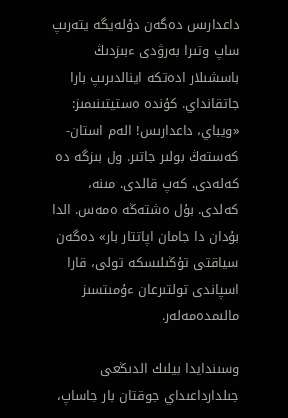داعدارىس دەگەن دۇلەيگە يتەرىپ ساپ وتىرا بەرۋدى ءبىزدىڭ باسشىلار ادەتكە اينالدىرىپ بارا جاتقانداي. كۇندە ەستيتىنىمىز: «ويباي، داعدارىس! الەم استان-كەستەڭ بولىر جاتىر. ول بىزگە دە كەلەدى. كەپ قالدى. مىنە، كەلدى. بۇل ەشتەڭە ەمەس. الدا بۇدان دا جامان اپاتتار بار» دەگەن سياقتى تۇڭىلىسكە تولى، قارا اسپاندى تولتىرعان ءۇمىتسىز مالىمدەمەلەر.

وسىندايدا بيلىك الدىڭعى جىلدارداعىداي جوقتان بار جاساپ،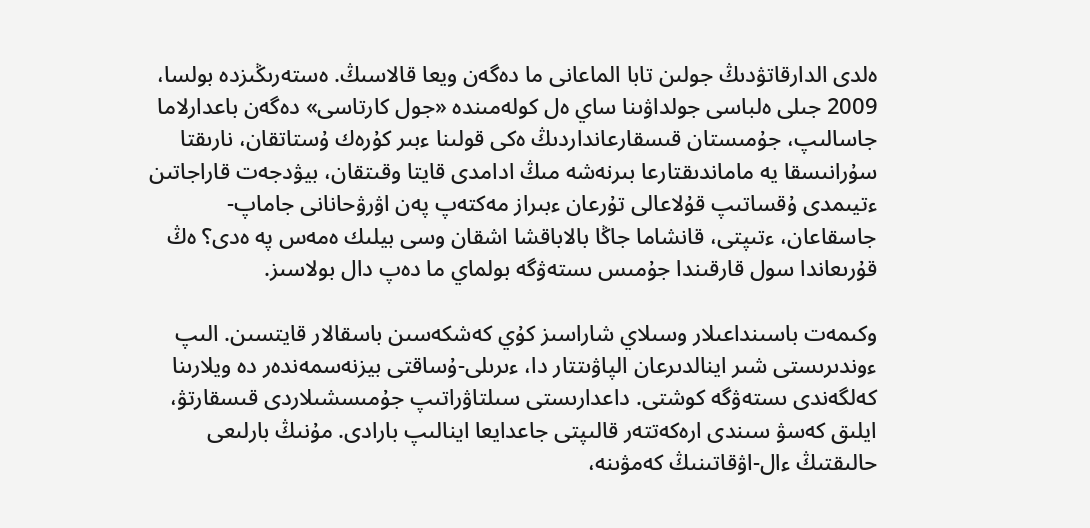ەلدى الدارقاتۋدىڭ جولىن تابا الماعانى ما دەگەن ويعا قالاسىڭ. ەستەرىڭىزدە بولسا، 2009 جىلى ەلباسى جولداۋىنا ساي ەل كولەمىندە «جول كارتاسى» دەگەن باعدارلاما جاسالىپ، جۇمىستان قىسقارعانداردىڭ ەكى قولىنا ءبىر كۇرەك ۇستاتقان، نارىقتا سۇرانىسقا يە ماماندىقتارعا بىرنەشە مىڭ ادامدى قايتا وقىتقان، بيۋدجەت قاراجاتىن ءتيىمدى ۇقساتىپ قۇلاعالى تۇرعان ءبىراز مەكتەپ پەن اۋرۋحانانى جاماپ-جاسقاعان، ءتىپتى، قانشاما جاڭا بالاباقشا اشقان وسى بيلىك ەمەس پە ەدى؟ ەڭ قۇرىعاندا سول قارقىندا جۇمىس ىستەۋگە بولماي ما دەپ دال بولاسىز.

وكىمەت باسىنداعىلار وسىلاي شاراسىز كۇي كەشكەسىن باسقالار قايتسىن. الىپ ءوندىرىستى شىر اينالدىرعان الپاۋىتتار دا، ءىرىلى-ۇساقتى بيزنەسمەندەر دە ويلارىنا كەلگەندى ىستەۋگە كوشتى. داعدارىستى سىلتاۋراتىپ جۇمىسشىلاردى قىسقارتۋ، ايلىق كەسۋ سىندى ارەكەتتەر قالىپتى جاعدايعا اينالىپ بارادى. مۇنىڭ بارلىعى حالىقتىڭ ءال-اۋقاتىنىڭ كەمۋىنە،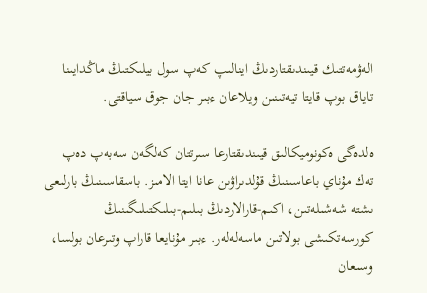الەۋمەتتىك قيىندىقتاردىڭ اينالىپ كەپ سول بيلىكتىڭ ماڭدايىنا تاياق بوپ قايتا تيەتىنىن ويلاعان ءبىر جان جوق سياقتى.

ەلدەگى ەكونوميكالىق قيىندىقتارعا سىرتتان كەلگەن سەبەپ دەپ تەك مۇناي باعاسىنىڭ قۇلدىراۋىن عانا ايتا الامىز. باسقاسىنىڭ بارلىعى ىشتە شەشىلەتىن، اكىم-قارالاردىڭ بىلىم-بىلىكتىلىگىنىڭ كورسەتكىشى بولاتىن ماسەلەلەر. ءبىر مۇنايعا قاراپ وتىرعان بولسا، وسىعان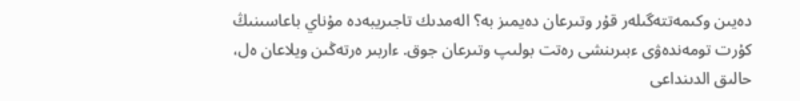دەيىن وكىمەتتەگىلەر قۇر وتىرعان دەيمىز بە؟ الەمدىك تاجىريبەدە مۇناي باعاسىنىڭ كۇرت تومەندەۋى ءبىرىنشى رەتت بولىپ وتىرعان جوق. ءاربىر ەرتەڭىن ويلاعان ەل، حالىق الدىنداعى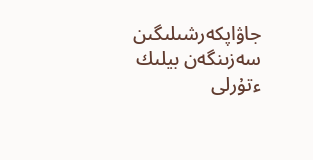جاۋاپكەرشىلىگىن سەزىنگەن بيلىك ءتۇرلى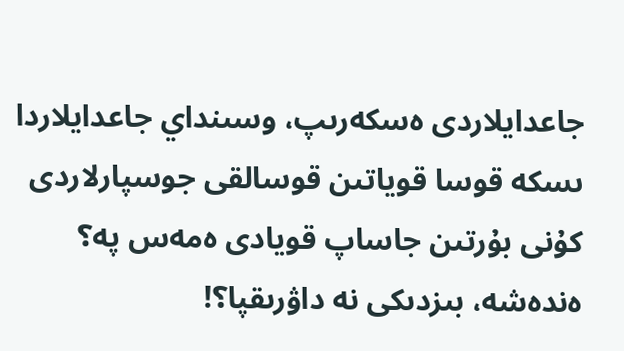جاعدايلاردى ەسكەرىپ، وسىنداي جاعدايلاردا ىسكە قوسا قوياتىن قوسالقى جوسپارلاردى كۇنى بۇرتىن جاساپ قويادى ەمەس پە؟ ەندەشە، بىزدىكى نە داۋرىقپا؟!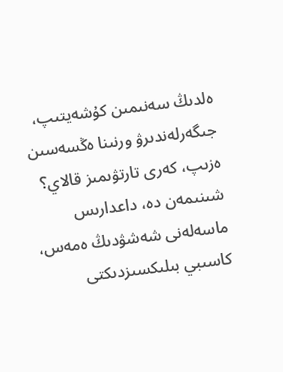ەلدىڭ سەنىمىن كۇشەيتىپ، جىگەرلەندىرۋ ورنىنا ەڭسەسىن ەزىپ، كەرى تارتۋىمىز قالاي؟ شىنىمەن دە، داعدارىس ماسەلەنى شەشۋدىڭ ەمەس، كاسىبي بىلىكسىزدىكتى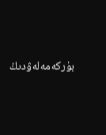بۇركەمەلەۋدىڭ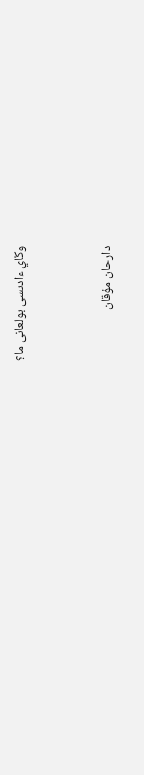وڭاي ءادىسى بولعانى ما؟



دارحان مۇقان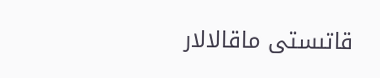قاتىستى ماقالالار